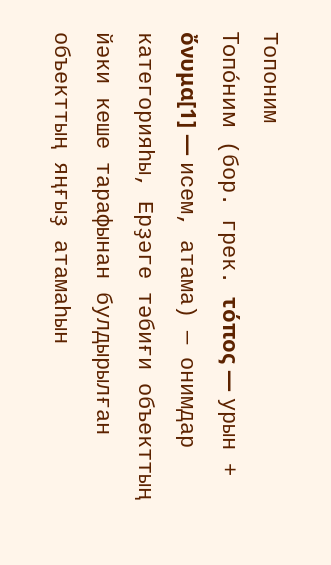Топоним
Топо́ним (бор. грек. τόπος — урын + ὄνυμα[1] — исем, атама) — онимдар категорияһы, Ерҙәге тәбиғи объекттың йәки кеше тарафынан булдырылған объекттың яңғыҙ атамаһын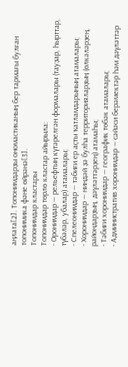аңлата[2]. Топонимдарҙы ономастиканың бер тармағы булған топонимика фәне өйрәнә[3].
Топонимдар кластары
Топонимдар төрлө кластар айырыла:
- Оронимдар — рельефтың күтәрелгән формалары (тауҙар, һырттар, түбәләр, убалар) атамалары;
- Спелеонимдар — тәбиғи ер аҫты ҡатламдарының атамалары;
- Хоронимдар — ниндәй ҙә булһа территорияларҙың (өлкәләрҙең, райондарҙың, дәүләттәрҙең) атамаһы;
- Тәбиғи хоронимдар — географик төбәк атамалары;
- Административ хоронимдар — сәйәси берәмектәр һәм дәүләттәр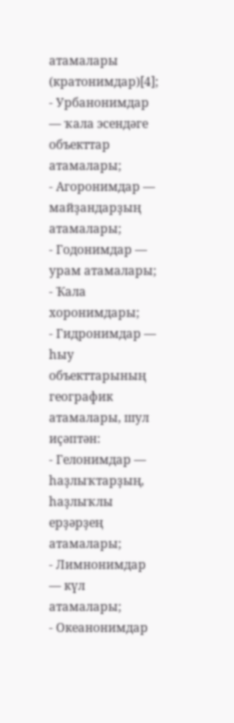атамалары (кратонимдар)[4];
- Урбанонимдар — ҡала эсендәге объекттар атамалары;
- Агоронимдар — майҙандарҙың атамалары;
- Годонимдар — урам атамалары;
- Ҡала хоронимдары;
- Гидронимдар — һыу объекттарының географик атамалары, шул иҫәптән:
- Гелонимдар — һаҙлыҡтарҙың, һаҙлыҡлы ерҙәрҙең атамалары;
- Лимнонимдар — күл атамалары;
- Океанонимдар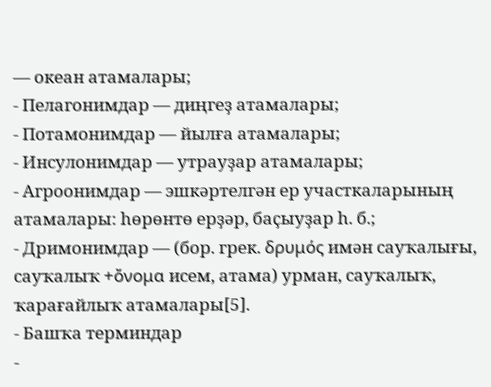— океан атамалары;
- Пелагонимдар — диңгеҙ атамалары;
- Потамонимдар — йылға атамалары;
- Инсулонимдар — утрауҙар атамалары;
- Агроонимдар — эшкәртелгән ер участкаларының атамалары: һөрөнтө ерҙәр, баҫыуҙар һ. б.;
- Дримонимдар — (бор. грек. δρυμός имән сауҡалығы, сауҡалыҡ +ὄνομα исем, атама) урман, сауҡалыҡ, ҡарағайлыҡ атамалары[5].
- Башҡа терминдар
-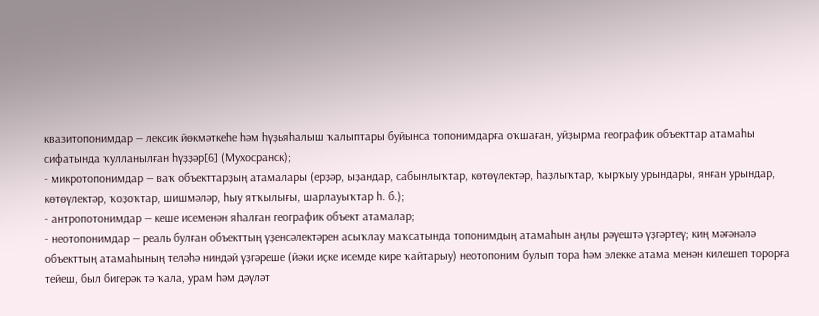квазитопонимдар — лексик йөкмәткеһе һәм һүҙьяһалыш ҡалыптары буйынса топонимдарға оҡшаған, уйҙырма географик объекттар атамаһы сифатында ҡулланылған һүҙҙәр[6] (Мухосранск);
- микротопонимдар — ваҡ объекттарҙың атамалары (ерҙәр, ыҙандар, сабынлыҡтар, көтөүлектәр, һаҙлыҡтар, ҡырҡыу урындары, янған урындар, көтөүлектәр, ҡоҙоҡтар, шишмәләр, һыу ятҡылығы, шарлауыҡтар һ. б.);
- антропотонимдар — кеше исеменән яһалған географик объект атамалар;
- неотопонимдар — реаль булған объекттың үҙенсәлектәрен асыҡлау маҡсатында топонимдың атамаһын аңлы рәүештә үҙгәртеү; киң мәғәнәлә объекттың атамаһының теләһә ниндәй үҙгәреше (йәки иҫке исемде кире ҡайтарыу) неотопоним булып тора һәм элекке атама менән килешеп торорға тейеш, был бигерәк тә ҡала, урам һәм дәүләт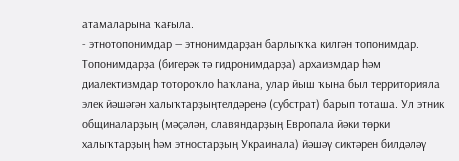атамаларына ҡағыла.
- этнотопонимдар — этнонимдарҙан барлыҡҡа килгән топонимдар.
Топонимдарҙа (бигерәк тә гидронимдарҙа) архаизмдар һәм диалектизмдар тотороҡло һаҡлана, улар йыш ҡына был территорияла элек йәшәгән халыҡтарҙыңтелдәренә (субстрат) барып тоташа. Ул этник общиналарҙың (мәҫәлән, славяндарҙың Европала йәки төрки халыҡтарҙың һәм этностарҙың Украинала) йәшәү сиктәрен билдәләү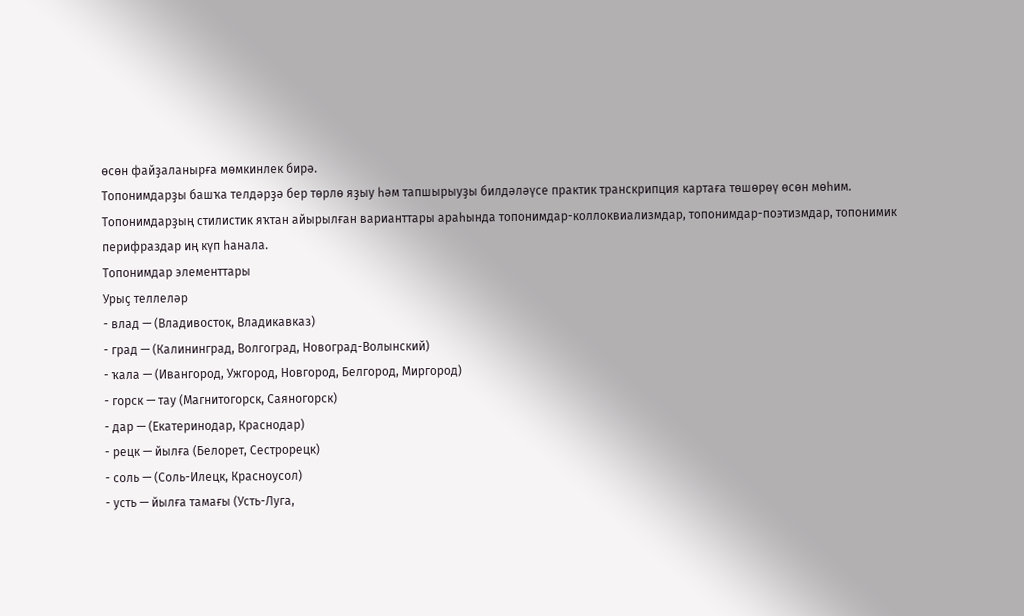өсөн файҙаланырға мөмкинлек бирә.
Топонимдарҙы башҡа телдәрҙә бер төрлө яҙыу һәм тапшырыуҙы билдәләүсе практик транскрипция картаға төшөрөү өсөн мөһим.
Топонимдарҙың стилистик яҡтан айырылған варианттары араһында топонимдар-коллоквиализмдар, топонимдар-поэтизмдар, топонимик перифраздар иң күп һанала.
Топонимдар элементтары
Урыҫ теллеләр
- влад — (Владивосток, Владикавказ)
- град — (Калининград, Волгоград, Новоград-Волынский)
- ҡала — (Ивангород, Ужгород, Новгород, Белгород, Миргород)
- горск — тау (Магнитогорск, Саяногорск)
- дар — (Екатеринодар, Краснодар)
- рецк — йылға (Белорет, Сестрорецк)
- соль — (Соль-Илецк, Красноусол)
- усть — йылға тамағы (Усть-Луга,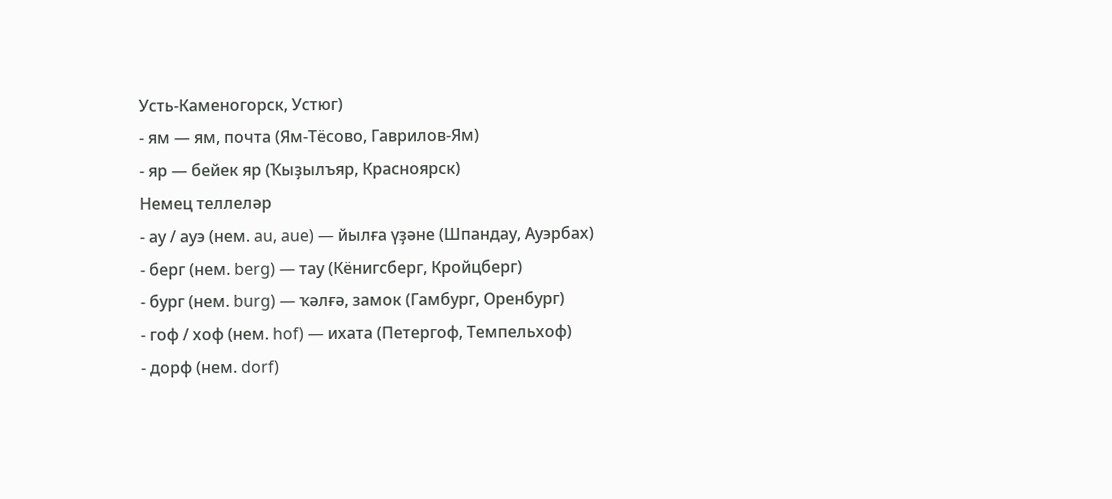Усть-Каменогорск, Устюг)
- ям — ям, почта (Ям-Тёсово, Гаврилов-Ям)
- яр — бейек яр (Ҡыҙылъяр, Красноярск)
Немец теллеләр
- ау / ауэ (нем. au, aue) — йылға үҙәне (Шпандау, Ауэрбах)
- берг (нем. berg) — тау (Кёнигсберг, Кройцберг)
- бург (нем. burg) — ҡәлғә, замок (Гамбург, Оренбург)
- гоф / хоф (нем. hof) — ихата (Петергоф, Темпельхоф)
- дорф (нем. dorf)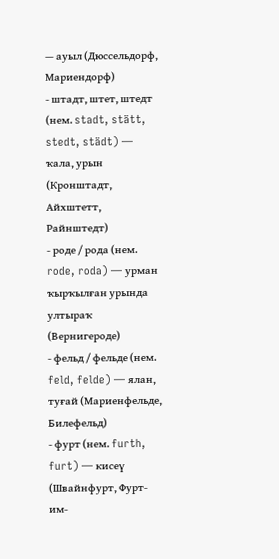— ауыл (Дюссельдорф, Мариендорф)
- штадт, штет, штедт (нем. stadt, stätt, stedt, städt) — ҡала, урын (Кронштадт, Айхштетт, Райнштедт)
- роде / рода (нем. rode, roda) — урман ҡырҡылған урында ултыраҡ (Вернигероде)
- фельд / фельде (нем. feld, felde) — ялан, туғай (Мариенфельде, Билефельд)
- фурт (нем. furth, furt) — кисеү (Швайнфурт, Фурт-им-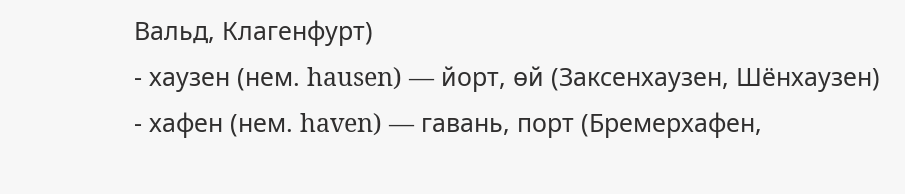Вальд, Клагенфурт)
- хаузен (нем. hausen) — йорт, өй (Заксенхаузен, Шёнхаузен)
- хафен (нем. haven) — гавань, порт (Бремерхафен,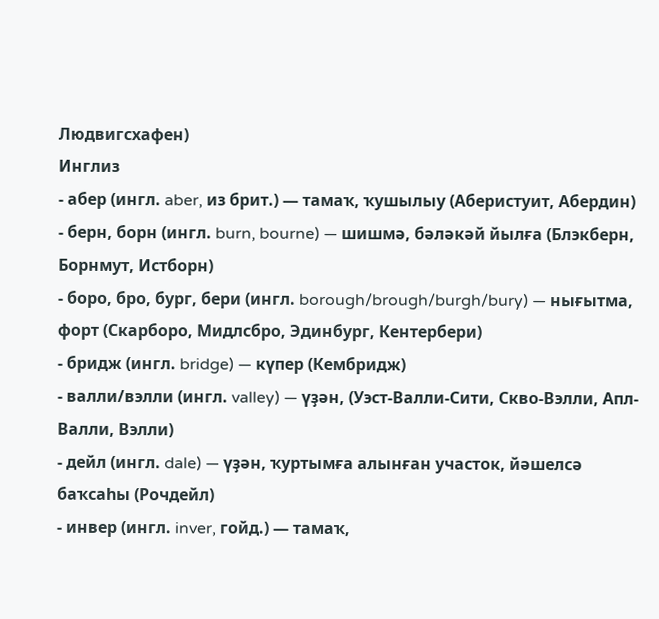Людвигсхафен)
Инглиз
- абер (ингл. aber, из брит.) — тамаҡ, ҡушылыу (Аберистуит, Абердин)
- берн, борн (ингл. burn, bourne) — шишмә, бәләкәй йылға (Блэкберн, Борнмут, Истборн)
- боро, бро, бург, бери (ингл. borough/brough/burgh/bury) — нығытма, форт (Скарборо, Мидлсбро, Эдинбург, Кентербери)
- бридж (ингл. bridge) — күпер (Кембридж)
- валли/вэлли (ингл. valley) — үҙән, (Уэст-Валли-Сити, Скво-Вэлли, Апл-Валли, Вэлли)
- дейл (ингл. dale) — үҙән, ҡуртымға алынған участок, йәшелсә баҡсаһы (Рочдейл)
- инвер (ингл. inver, гойд.) — тамаҡ,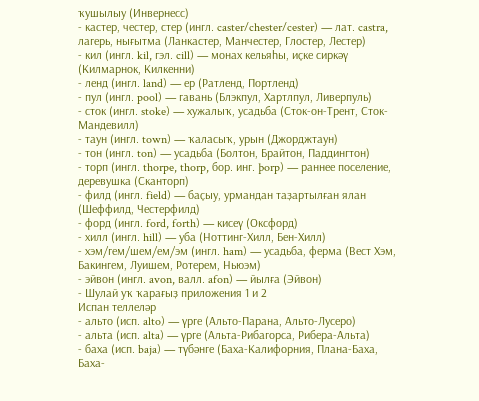ҡушылыу (Инвернесс)
- кастер, честер, стер (ингл. caster/chester/cester) — лат. castra, лагерь, нығытма (Ланкастер, Манчестер, Глостер, Лестер)
- кил (ингл. kil, гэл. cill) — монах кельяһы, иҫке сиркәү (Килмарнок, Килкенни)
- ленд (ингл. land) — ер (Ратленд, Портленд)
- пул (ингл. pool) — гавань (Блэкпул, Хартлпул, Ливерпуль)
- сток (ингл. stoke) — хужалыҡ, усадьба (Сток-он-Трент, Сток-Мандевилл)
- таун (ингл. town) — ҡаласыҡ, урын (Джорджтаун)
- тон (ингл. ton) — усадьба (Болтон, Брайтон, Паддингтон)
- торп (ингл. thorpe, thorp, бор. инг. þorp) — раннее поселение, деревушка (Сканторп)
- филд (ингл. field) — баҫыу, урмандан таҙартылған ялан (Шеффилд, Честерфилд)
- форд (ингл. ford, forth) — кисеү (Оксфорд)
- хилл (ингл. hill) — уба (Ноттинг-Хилл, Бен-Хилл)
- хэм/гем/шем/ем/эм (ингл. ham) — усадьба, ферма (Вест Хэм, Бакингем, Луишем, Ротерем, Ньюэм)
- эйвон (ингл. avon, валл. afon) — йылға (Эйвон)
- Шулай уҡ ҡарағыҙ приложения 1 и 2
Испан теллеләр
- альто (исп. alto) — үрге (Альто-Парана, Альто-Лусеро)
- альта (исп. alta) — үрге (Альта-Рибагорса, Рибера-Альта)
- баха (исп. baja) — түбәнге (Баха-Калифорния, Плана-Баха, Баха-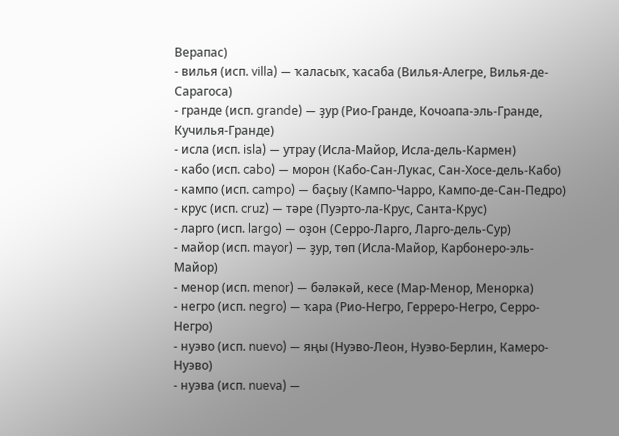Верапас)
- вилья (исп. villa) — ҡаласыҡ, ҡасаба (Вилья-Алегре, Вилья-де-Сарагоса)
- гранде (исп. grande) — ҙур (Рио-Гранде, Кочоапа-эль-Гранде, Кучилья-Гранде)
- исла (исп. isla) — утрау (Исла-Майор, Исла-дель-Кармен)
- кабо (исп. cabo) — морон (Кабо-Сан-Лукас, Сан-Хосе-дель-Кабо)
- кампо (исп. campo) — баҫыу (Кампо-Чарро, Кампо-де-Сан-Педро)
- крус (исп. cruz) — тәре (Пуэрто-ла-Крус, Санта-Крус)
- ларго (исп. largo) — оҙон (Серро-Ларго, Ларго-дель-Сур)
- майор (исп. mayor) — ҙур, төп (Исла-Майор, Карбонеро-эль-Майор)
- менор (исп. menor) — бәләкәй, кесе (Мар-Менор, Менорка)
- негро (исп. negro) — ҡара (Рио-Негро, Герреро-Негро, Серро-Негро)
- нуэво (исп. nuevo) — яңы (Нуэво-Леон, Нуэво-Берлин, Камеро-Нуэво)
- нуэва (исп. nueva) —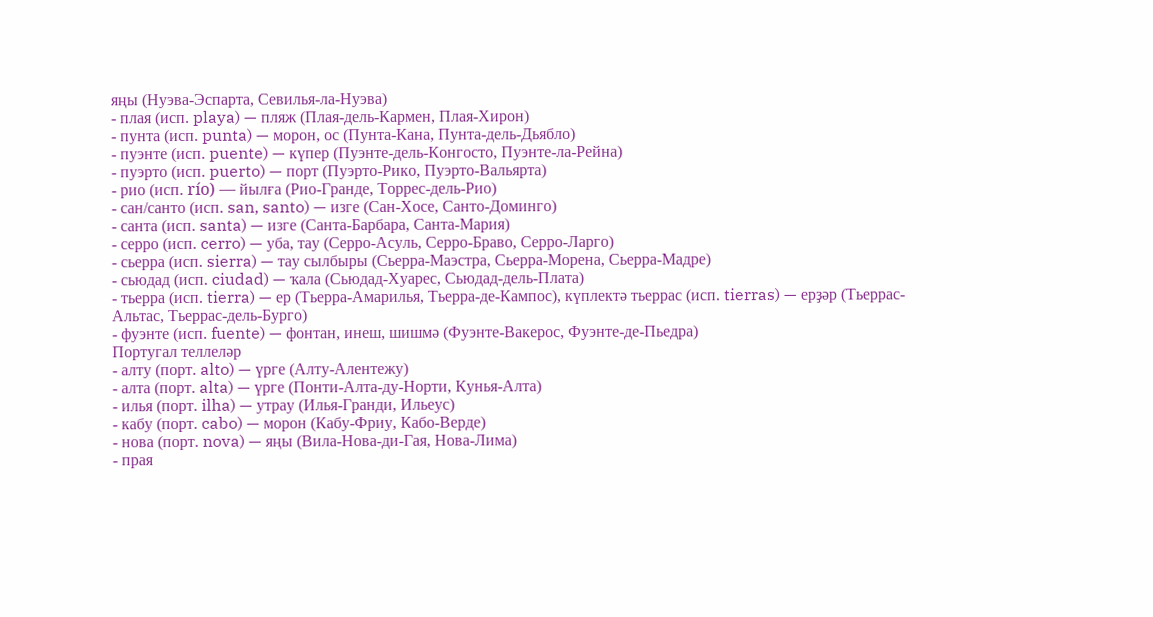яңы (Нуэва-Эспарта, Севилья-ла-Нуэва)
- плая (исп. playa) — пляж (Плая-дель-Кармен, Плая-Хирон)
- пунта (исп. punta) — морон, ос (Пунта-Кана, Пунта-дель-Дьябло)
- пуэнте (исп. puente) — күпер (Пуэнте-дель-Конгосто, Пуэнте-ла-Рейна)
- пуэрто (исп. puerto) — порт (Пуэрто-Рико, Пуэрто-Вальярта)
- рио (исп. río) — йылға (Рио-Гранде, Торрес-дель-Рио)
- сан/санто (исп. san, santo) — изге (Сан-Хосе, Санто-Доминго)
- санта (исп. santa) — изге (Санта-Барбара, Санта-Мария)
- серро (исп. cerro) — уба, тау (Серро-Асуль, Серро-Браво, Серро-Ларго)
- сьерра (исп. sierra) — тау сылбыры (Сьерра-Маэстра, Сьерра-Морена, Сьерра-Мадре)
- сьюдад (исп. ciudad) — ҡала (Сьюдад-Хуарес, Сьюдад-дель-Плата)
- тьерра (исп. tierra) — ер (Тьерра-Амарилья, Тьерра-де-Кампос), күплектә тьеррас (исп. tierras) — ерҙәр (Тьеррас-Альтас, Тьеррас-дель-Бурго)
- фуэнте (исп. fuente) — фонтан, инеш, шишмә (Фуэнте-Вакерос, Фуэнте-де-Пьедра)
Португал теллеләр
- алту (порт. alto) — үрге (Алту-Алентежу)
- алта (порт. alta) — үрге (Понти-Алта-ду-Норти, Кунья-Алта)
- илья (порт. ilha) — утрау (Илья-Гранди, Ильеус)
- кабу (порт. cabo) — морон (Кабу-Фриу, Кабо-Верде)
- нова (порт. nova) — яңы (Вила-Нова-ди-Гая, Нова-Лима)
- прая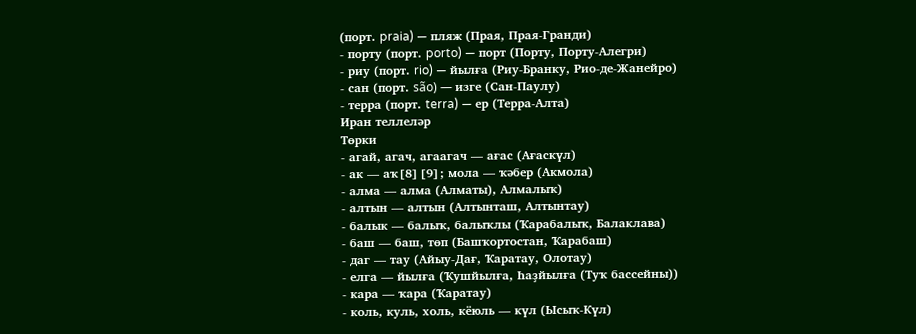(порт. praia) — пляж (Прая, Прая-Гранди)
- порту (порт. porto) — порт (Порту, Порту-Алегри)
- риу (порт. rio) — йылға (Риу-Бранку, Рио-де-Жанейро)
- сан (порт. são) — изге (Сан-Паулу)
- терра (порт. terra) — ер (Терра-Алта)
Иран теллеләр
Төрки
- агай, агач, агаагач — ағас (Ағаскүл)
- ак — аҡ[8][9]; мола — ҡәбер (Акмола)
- алма — алма (Алматы), Алмалыҡ)
- алтын — алтын (Алтынташ, Алтынтау)
- балык — балыҡ, балыҡлы (Ҡарабалыҡ, Балаклава)
- баш — баш, төп (Башҡортостан, Ҡарабаш)
- даг — тау (Айыу-Дағ, Ҡаратау, Олотау)
- елга — йылға (Ҡушйылға, Һаҙйылға (Туҡ бассейны))
- кара — ҡара (Ҡаратау)
- коль, куль, холь, кёюль — күл (Ысыҡ-Күл)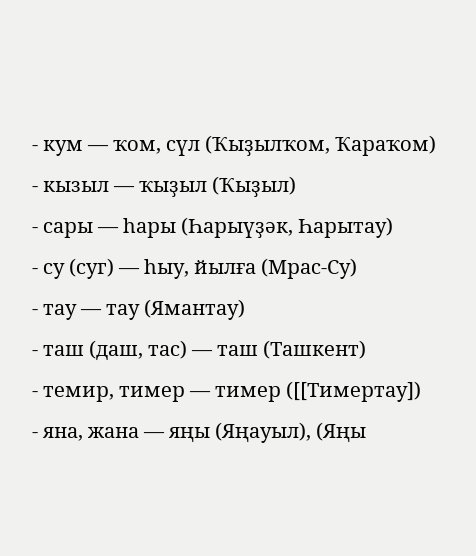- кум — ҡом, сүл (Ҡыҙылҡом, Ҡараҡом)
- кызыл — ҡыҙыл (Ҡыҙыл)
- сары — һары (Һарыүҙәк, Һарытау)
- су (суг) — һыу, йылға (Мрас-Су)
- тау — тау (Ямантау)
- таш (даш, тас) — таш (Ташкент)
- темир, тимер — тимер ([[Тимертау])
- яна, жана — яңы (Яңауыл), (Яңы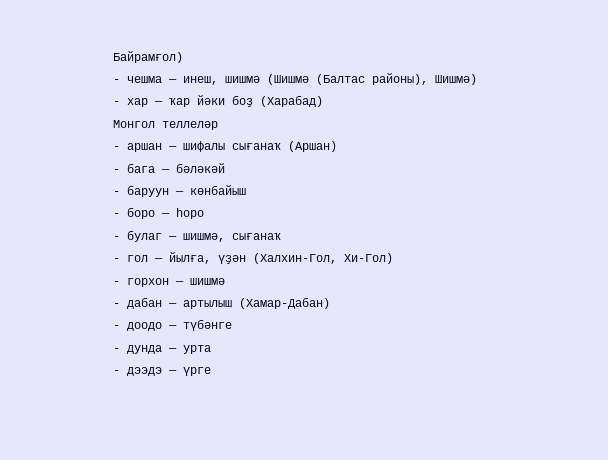Байрамғол)
- чешма — инеш, шишмә (Шишмә (Балтас районы), Шишмә)
- хар — ҡар йәки боҙ (Харабад)
Монгол теллеләр
- аршан — шифалы сығанаҡ (Аршан)
- бага — бәләкәй
- баруун — көнбайыш
- боро — һоро
- булаг — шишмә, сығанаҡ
- гол — йылға, үҙән (Халхин-Гол, Хи-Гол)
- горхон — шишмә
- дабан — артылыш (Хамар-Дабан)
- доодо — түбәнге
- дунда — урта
- дээдэ — үрге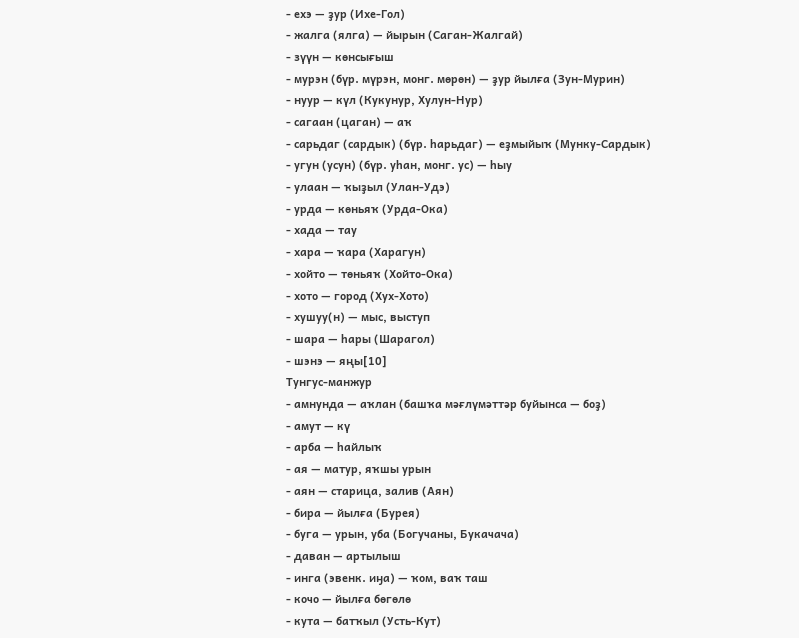- ехэ — ҙур (Ихе-Гол)
- жалга (ялга) — йырын (Саган-Жалгай)
- зүүн — көнсығыш
- мурэн (бүр. мүрэн, монг. мөрөн) — ҙур йылға (Зун-Мурин)
- нуур — күл (Кукунур, Хулун-Нур)
- сагаан (цаган) — аҡ
- сарьдаг (сардык) (бүр. һарьдаг) — еҙмыйыҡ (Мунку-Сардык)
- угун (усун) (бүр. уһан, монг. ус) — һыу
- улаан — ҡыҙыл (Улан-Удэ)
- урда — көньяҡ (Урда-Ока)
- хада — тау
- хара — ҡара (Харагун)
- хойто — төньяҡ (Хойто-Ока)
- хото — город (Хух-Хото)
- хушуу(н) — мыс, выступ
- шара — һары (Шарагол)
- шэнэ — яңы[10]
Тунгус-манжур
- амнунда — аҡлан (башҡа мәғлүмәттәр буйынса — боҙ)
- амут — кү
- арба — һайлыҡ
- ая — матур, яҡшы урын
- аян — старица, залив (Аян)
- бира — йылға (Бурея)
- буга — урын, уба (Богучаны, Букачача)
- даван — артылыш
- инга (эвенк. иӈа) — ҡом, ваҡ таш
- кочо — йылға бөгөлө
- кута — батҡыл (Усть-Кут)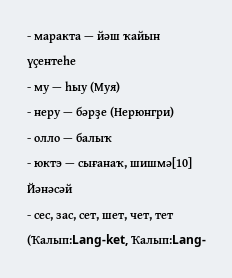- маракта — йәш ҡайын үҫентеһе
- му — һыу (Муя)
- неру — бәрҙе (Нерюнгри)
- олло — балыҡ
- юктэ — сығанаҡ, шишмә[10]
Йәнәсәй
- сес, зас, сет, шет, чет, тет (Ҡалып:Lang-ket, Ҡалып:Lang-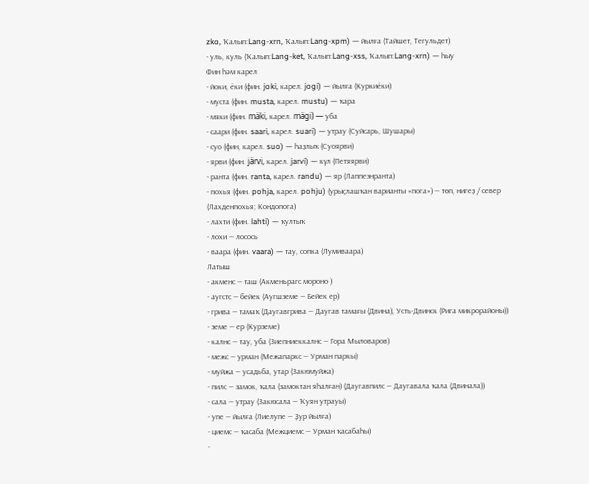zko, Ҡалып:Lang-xrn, Ҡалып:Lang-xpm) — йылға (Тайшет, Тегульдет)
- уль, куль (Ҡалып:Lang-ket, Ҡалып:Lang-xss, Ҡалып:Lang-xrn) — һыу
Фин һәм карел
- йоки, ёки (фин. joki, карел. jogi) — йылға (Куркиёки)
- муста (фин. musta, карел. mustu) — ҡара
- мяки (фин. mäki, карел. mägi) — уба
- саари (фин. saari, карел. suari) — утрау (Суйсарь, Шушары)
- суо (фин, карел. suo) — һаҙлыҡ (Суоярви)
- ярви (фин. järvi, карел. jarvi) — күл (Петяярви)
- ранта (фин. ranta, карел. randu) — яр (Лаппеэнранта)
- похья (фин. pohja, карел. pohju) (урыҫлашҡан варианты «пога») — төп, нигеҙ / север (Лахденпохья; Кондопога)
- лахти (фин. lahti) — ҡултыҡ
- лохи — лосось
- ваара (фин. vaara) — тау, сопка (Лумиваара)
Латыш
- акменс — таш (Акменьрагс мороно )
- аугстс — бейек (Аугшземе — Бейек ер)
- грива — тамаҡ (Даугавгрива — Даугав тамағы (Двина), Усть-Двинск (Рига микрорайоны))
- земе — ер (Курземе)
- калнс — тау, уба (Зиепниеккалнс — Гора Мыловаров)
- межс — урман (Межапаркс — Урман паркы)
- муйжа — усадьба, утар (Закюмуйжа)
- пилс — замок, ҡала (замоктан яһалған) (Даугавпилс — Даугавала ҡала (Двинала))
- сала — утрау (Закюсала — Ҡуян утрауы)
- упе — йылға (Лиелупе — Ҙур йылға)
- циемс — ҡасаба (Межциемс — Урман ҡасабаһы)
-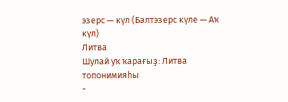эзерс — күл (Балтэзерс күле — Аҡ күл)
Литва
Шулай уҡ ҡарағыҙ: Литва топонимияһы
-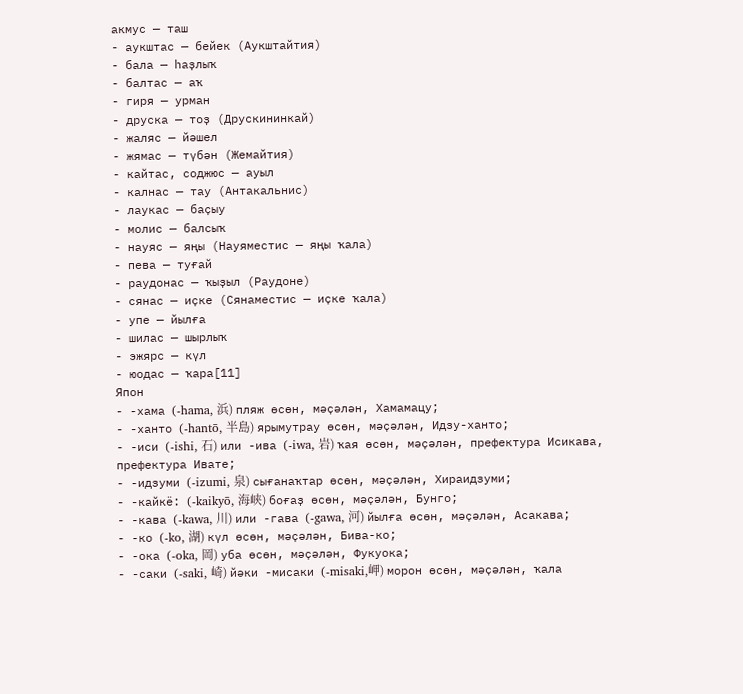акмус — таш
- аукштас — бейек (Аукштайтия)
- бала — һаҙлыҡ
- балтас — аҡ
- гиря — урман
- друска — тоҙ (Друскининкай)
- жаляс — йәшел
- жямас — түбән (Жемайтия)
- кайтас, соджюс — ауыл
- калнас — тау (Антакальнис)
- лаукас — баҫыу
- молис — балсыҡ
- науяс — яңы (Науяместис — яңы ҡала)
- пева — туғай
- раудонас — ҡыҙыл (Раудоне)
- сянас — иҫке (Сянаместис — иҫке ҡала)
- упе — йылға
- шилас — шырлыҡ
- эжярс — күл
- юодас — ҡара[11]
Япон
- -хама (-hama, 浜) пляж өсөн, мәҫәлән, Хамамацу;
- -ханто (-hantō, 半島) ярымутрау өсөн, мәҫәлән, Идзу-ханто;
- -иси (-ishi, 石) или -ива (-iwa, 岩) ҡая өсөн, мәҫәлән, префектура Исикава, префектура Ивате;
- -идзуми (-izumi, 泉) сығанаҡтар өсөн, мәҫәлән, Хираидзуми;
- -кайкё: (-kaikyō, 海峡) боғаҙ өсөн, мәҫәлән, Бунго;
- -кава (-kawa, 川) или -гава (-gawa, 河) йылға өсөн, мәҫәлән, Асакава;
- -ко (-ko, 湖) күл өсөн, мәҫәлән, Бива-ко;
- -ока (-oka, 岡) уба өсөн, мәҫәлән, Фукуока;
- -саки (-saki, 崎) йәки -мисаки (-misaki,岬) морон өсөн, мәҫәлән, ҡала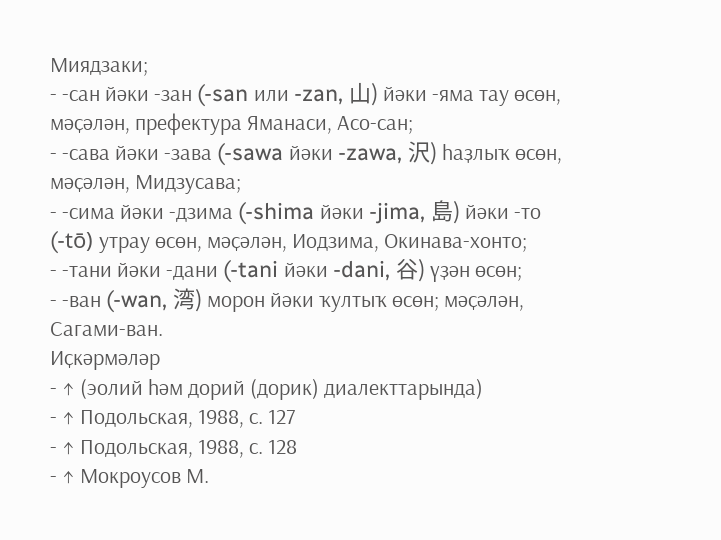Миядзаки;
- -сан йәки -зан (-san или -zan, 山) йәки -яма тау өсөн, мәҫәлән, префектура Яманаси, Асо-сан;
- -сава йәки -зава (-sawa йәки -zawa, 沢) һаҙлыҡ өсөн, мәҫәлән, Мидзусава;
- -сима йәки -дзима (-shima йәки -jima, 島) йәки -то (-tō) утрау өсөн, мәҫәлән, Иодзима, Окинава-хонто;
- -тани йәки -дани (-tani йәки -dani, 谷) үҙән өсөн;
- -ван (-wan, 湾) морон йәки ҡултыҡ өсөн; мәҫәлән, Сагами-ван.
Иҫкәрмәләр
- ↑ (эолий һәм дорий (дорик) диалекттарында)
- ↑ Подольская, 1988, с. 127
- ↑ Подольская, 1988, с. 128
- ↑ Мокроусов М.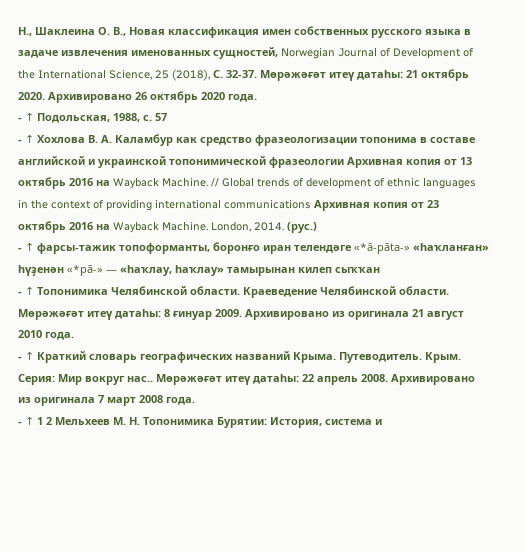Н., Шаклеина О. В., Новая классификация имен собственных русского языка в задаче извлечения именованных сущностей, Norwegian Journal of Development of the International Science, 25 (2018), С. 32-37. Мөрәжәғәт итеү датаһы: 21 октябрь 2020. Архивировано 26 октябрь 2020 года.
- ↑ Подольская, 1988, с. 57
- ↑ Хохлова В. А. Каламбур как средство фразеологизации топонима в составе английской и украинской топонимической фразеологии Архивная копия от 13 октябрь 2016 на Wayback Machine. // Global trends of development of ethnic languages in the context of providing international communications Архивная копия от 23 октябрь 2016 на Wayback Machine. London, 2014. (рус.)
- ↑ фарсы-тажик топоформанты, боронғо иран телендәге «*ā-pāta-» «һаҡланған» һүҙенән «*pā-» — «һаҡлау, һаҡлау» тамырынан килеп сыҡҡан
- ↑ Топонимика Челябинской области. Краеведение Челябинской области. Мөрәжәғәт итеү датаһы: 8 ғинуар 2009. Архивировано из оригинала 21 август 2010 года.
- ↑ Краткий словарь географических названий Крыма. Путеводитель. Крым. Серия: Мир вокруг нас.. Мөрәжәғәт итеү датаһы: 22 апрель 2008. Архивировано из оригинала 7 март 2008 года.
- ↑ 1 2 Мельхеев М. Н. Топонимика Бурятии: История, система и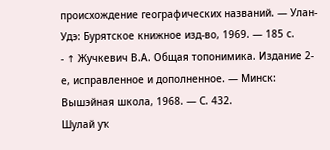происхождение географических названий. — Улан-Удэ: Бурятское книжное изд-во, 1969. — 185 с.
- ↑ Жучкевич В.А. Общая топонимика. Издание 2-е, исправленное и дополненное. — Минск: Вышэйная школа, 1968. — С. 432.
Шулай уҡ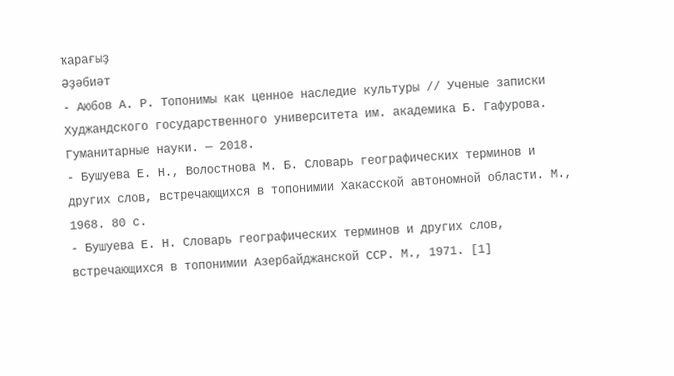ҡарағыҙ
Әҙәбиәт
- Аюбов А. Р. Топонимы как ценное наследие культуры // Ученые записки Худжандского государственного университета им. академика Б. Гафурова. Гуманитарные науки. — 2018.
- Бушуева Е. Н., Волостнова М. Б. Словарь географических терминов и других слов, встречающихся в топонимии Хакасской автономной области. М., 1968. 80 с.
- Бушуева Е. Н. Словарь географических терминов и других слов, встречающихся в топонимии Азербайджанской ССР. М., 1971. [1]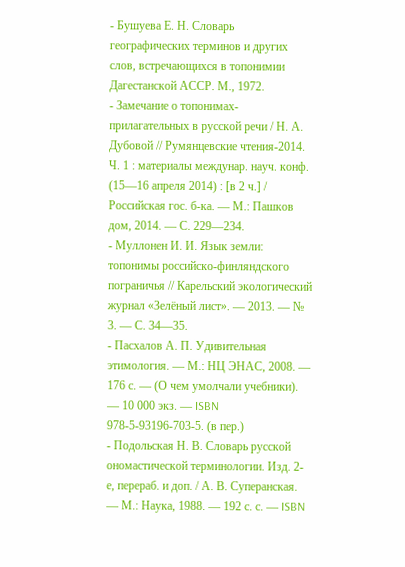- Бушуева Е. Н. Словарь географических терминов и других слов, встречающихся в топонимии Дагестанской АССР. М., 1972.
- Замечание о топонимах-прилагательных в русской речи / Н. А. Дубовой // Румянцевские чтения-2014. Ч. 1 : материалы междунар. науч. конф. (15—16 апреля 2014) : [в 2 ч.] / Российская гос. б-ка. — М.: Пашков дом, 2014. — С. 229—234.
- Муллонен И. И. Язык земли: топонимы российско-финляндского пограничья // Карельский экологический журнал «Зелёный лист». — 2013. — № 3. — С. 34—35.
- Пасхалов А. П. Удивительная этимология. — М.: НЦ ЭНАС, 2008. — 176 с. — (О чем умолчали учебники). — 10 000 экз. — ISBN 978-5-93196-703-5. (в пер.)
- Подольская Н. В. Словарь русской ономастической терминологии. Изд. 2-е, перераб. и доп. / А. В. Суперанская. — М.: Наука, 1988. — 192 с. с. — ISBN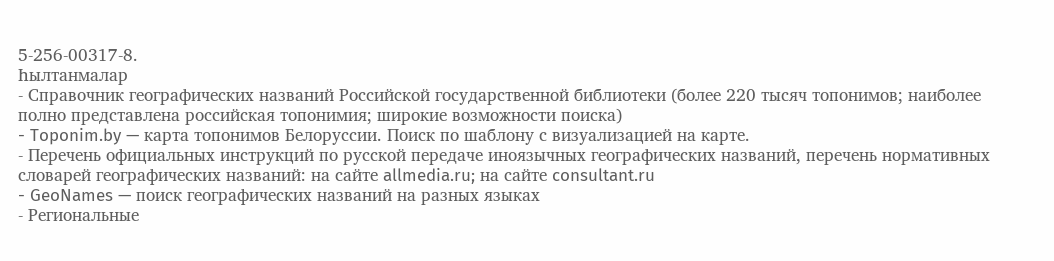5-256-00317-8.
Һылтанмалар
- Справочник географических названий Российской государственной библиотеки (более 220 тысяч топонимов; наиболее полно представлена российская топонимия; широкие возможности поиска)
- Toponim.by — карта топонимов Белоруссии. Поиск по шаблону с визуализацией на карте.
- Перечень официальных инструкций по русской передаче иноязычных географических названий, перечень нормативных словарей географических названий: на сайте allmedia.ru; на сайте consultant.ru
- GeoNames — поиск географических названий на разных языках
- Региональные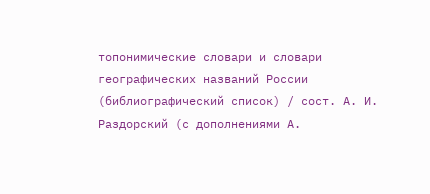топонимические словари и словари географических названий России (библиографический список) / сост. А. И. Раздорский (с дополнениями А.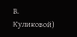В. Куликовой)